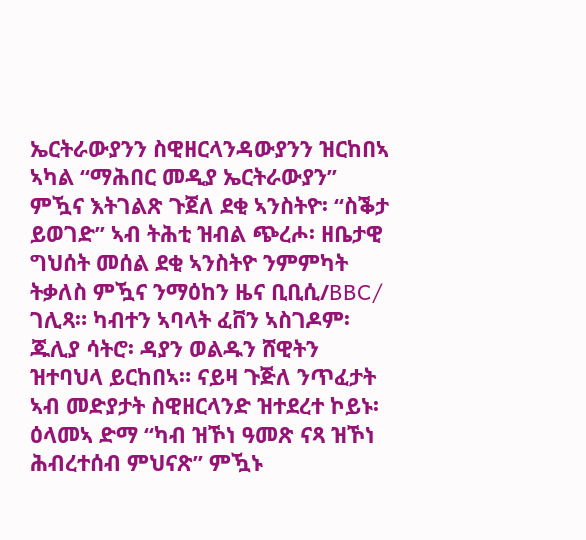ኤርትራውያንን ስዊዘርላንዳውያንን ዝርከበኣ ኣካል “ማሕበር መዲያ ኤርትራውያን” ምዃና እትገልጽ ጉጀለ ደቂ ኣንስትዮ፡ “ስቕታ ይወገድ” ኣብ ትሕቲ ዝብል ጭረሖ፡ ዘቤታዊ ግህሰት መሰል ደቂ ኣንስትዮ ንምምካት ትቃለስ ምዃና ንማዕከን ዜና ቢቢሲ/BBC/ ገሊጻ። ካብተን ኣባላት ፈቨን ኣስገዶም፡ ጁሊያ ሳትሮ፡ ዳያን ወልዱን ሸዊትን ዝተባህላ ይርከበኣ። ናይዛ ጉጅለ ንጥፈታት ኣብ መድያታት ስዊዘርላንድ ዝተደረተ ኮይኑ፡ ዕላመኣ ድማ “ካብ ዝኾነ ዓመጽ ናጻ ዝኾነ ሕብረተሰብ ምህናጽ” ምዃኑ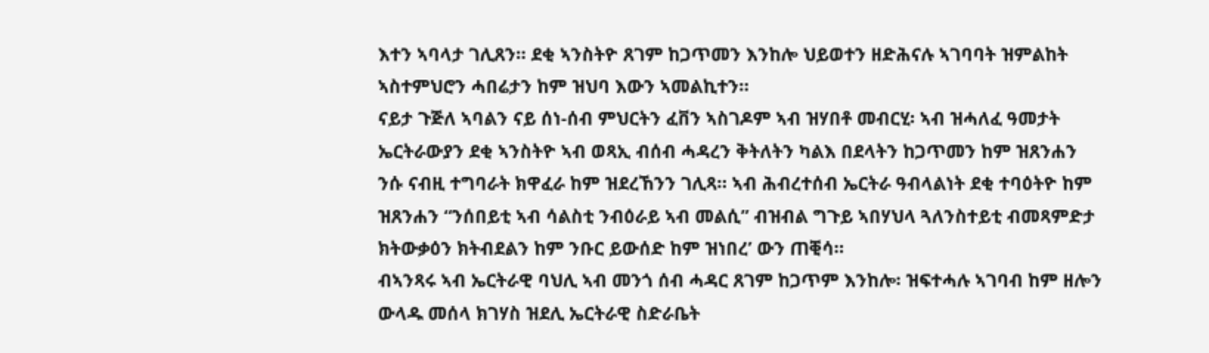እተን ኣባላታ ገሊጸን። ደቂ ኣንስትዮ ጸገም ከጋጥመን እንከሎ ህይወተን ዘድሕናሉ ኣገባባት ዝምልከት ኣስተምህሮን ሓበሬታን ከም ዝህባ እውን ኣመልኪተን።
ናይታ ጉጅለ ኣባልን ናይ ሰነ-ሰብ ምህርትን ፈቨን ኣስገዶም ኣብ ዝሃበቶ መብርሂ፡ ኣብ ዝሓለፈ ዓመታት ኤርትራውያን ደቂ ኣንስትዮ ኣብ ወጻኢ ብሰብ ሓዳረን ቅትለትን ካልእ በደላትን ከጋጥመን ከም ዝጸንሐን ንሱ ናብዚ ተግባራት ክዋፈራ ከም ዝደረኸንን ገሊጻ። ኣብ ሕብረተሰብ ኤርትራ ዓብላልነት ደቂ ተባዕትዮ ከም ዝጸንሐን “ንሰበይቲ ኣብ ሳልስቲ ንብዕራይ ኣብ መልሲ” ብዝብል ግጉይ ኣበሃህላ ጓለንስተይቲ ብመጻምድታ ክትውቃዕን ክትብደልን ከም ንቡር ይውሰድ ከም ዝነበረ’ ውን ጠቒሳ።
ብኣንጻሩ ኣብ ኤርትራዊ ባህሊ ኣብ መንጎ ሰብ ሓዳር ጸገም ከጋጥም እንከሎ፡ ዝፍተሓሉ ኣገባብ ከም ዘሎን ውላዱ መሰላ ክገሃስ ዝደሊ ኤርትራዊ ስድራቤት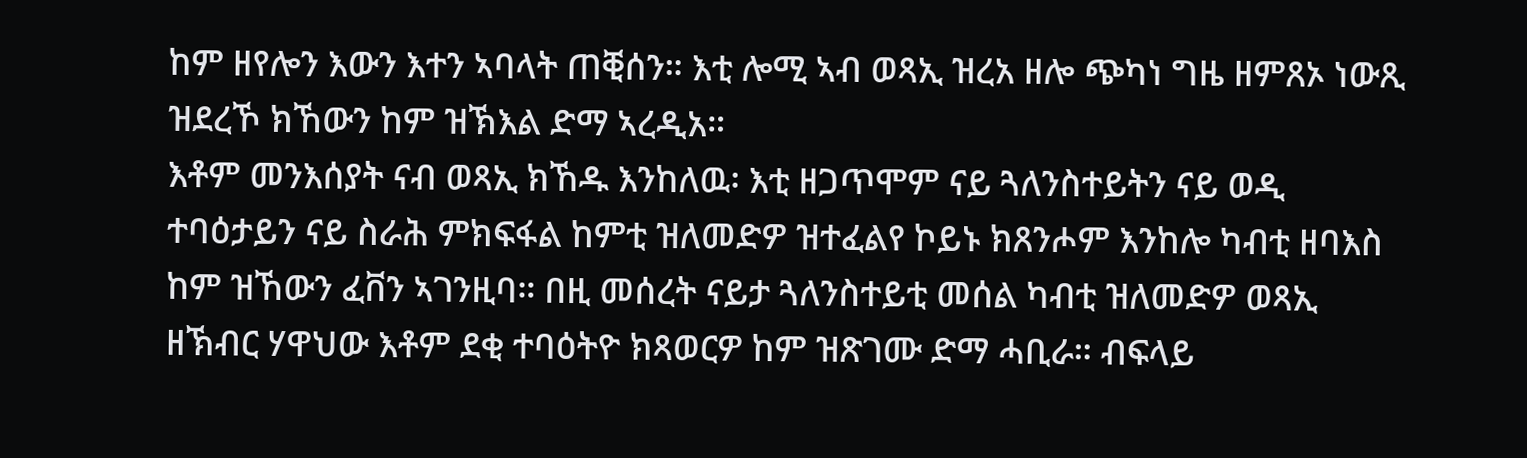ከም ዘየሎን እውን እተን ኣባላት ጠቒሰን። እቲ ሎሚ ኣብ ወጻኢ ዝረአ ዘሎ ጭካነ ግዜ ዘምጸኦ ነውጺ ዝደረኾ ክኸውን ከም ዝኽእል ድማ ኣረዲአ።
እቶም መንእሰያት ናብ ወጻኢ ክኸዱ እንከለዉ፡ እቲ ዘጋጥሞም ናይ ጓለንስተይትን ናይ ወዲ ተባዕታይን ናይ ስራሕ ምክፍፋል ከምቲ ዝለመድዎ ዝተፈልየ ኮይኑ ክጸንሖም እንከሎ ካብቲ ዘባእስ ከም ዝኸውን ፈቨን ኣገንዚባ። በዚ መሰረት ናይታ ጓለንስተይቲ መሰል ካብቲ ዝለመድዎ ወጻኢ ዘኽብር ሃዋህው እቶም ደቂ ተባዕትዮ ክጻወርዎ ከም ዝጽገሙ ድማ ሓቢራ። ብፍላይ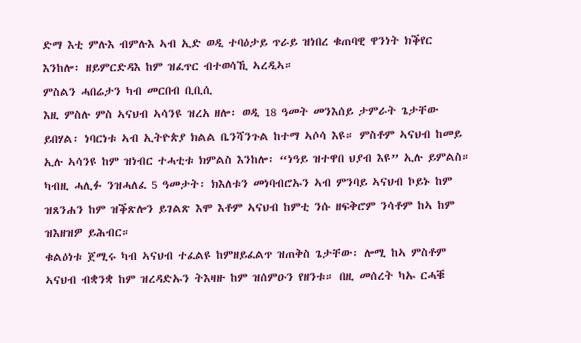ድማ እቲ ምሉእ ብምሉእ ኣብ ኢድ ወዲ ተባዕታይ ጥራይ ዝነበረ ቁጠባዊ ዋንነት ክቕየር እንከሎ፡ ዘይምርድዳእ ከም ዝፈጥር ብተወሳኺ ኣረዲኣ።
ምስልን ሓበሬታን ካብ መርበብ ቢቢሲ
እዚ ምስሉ ምስ ኣናህብ ኣሳንዩ ዝረአ ዘሎ፡ ወዲ 18 ዓመት መንእሰይ ታምራት ጌታቸው ይበሃል፡ ነባርነቱ ኣብ ኢትዮጵያ ክልል ቤንሻንጉል ከተማ ኣሶሳ እዩ። ምስቶም ኣናህብ ከመይ ኢሉ ኣሳንዩ ከም ዝነብር ተሓቲቱ ክምልስ እንከሎ፡ “ነዓይ ዝተዋበ ህያብ እዩ” ኢሉ ይምልስ። ካብዚ ሓሊፉ ንዝሓለፈ 5 ዓመታት፡ ክእለቱን መነባብሮኡን ኣብ ምንባይ ኣናህብ ኮይኑ ከም ዝጸንሐን ከም ዝቕጽሎን ይገልጽ እሞ እቶም ኣናህብ ከምቲ ንሱ ዘፍቅሮም ንሳቶም ከኣ ከም ዝእዘዝዎ ይሕብር።
ቁልዕነቱ ጀሚሩ ካብ ኣናህብ ተፈልዩ ከምዘይፈልጥ ዝጠቅስ ጌታቸው፡ ሎሚ ከኣ ምስቶም ኣናህብ ብቋንቋ ከም ዝረዳድኡን ትእዛዙ ከም ዝሰምዑን የዘንቱ። በዚ መሰረት ካኡ ርሓቑ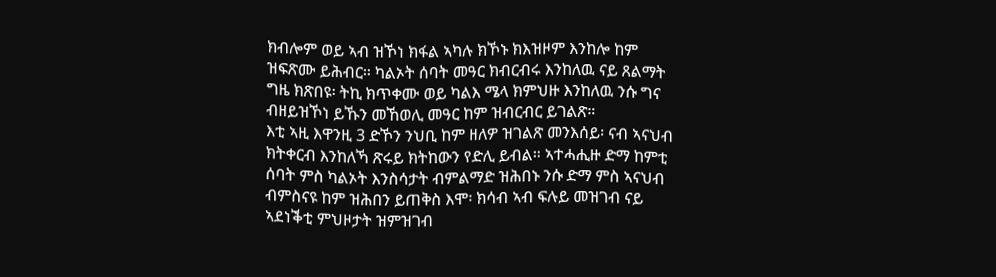ክብሎም ወይ ኣብ ዝኾነ ክፋል ኣካሉ ክኾኑ ክእዝዞም እንከሎ ከም ዝፍጽሙ ይሕብር። ካልኦት ሰባት መዓር ክብርብሩ እንከለዉ ናይ ጸልማት ግዜ ክጽበዩ፡ ትኪ ክጥቀሙ ወይ ካልእ ሜላ ክምህዙ እንከለዉ ንሱ ግና ብዘይዝኾነ ይኹን መኸወሊ መዓር ከም ዝብርብር ይገልጽ።
እቲ ኣዚ እዋንዚ 3 ድኾን ንህቢ ከም ዘለዎ ዝገልጽ መንእሰይ፡ ናብ ኣናህብ ክትቀርብ እንከለኻ ጽሩይ ክትከውን የድሊ ይብል። ኣተሓሒዙ ድማ ከምቲ ሰባት ምስ ካልኦት እንስሳታት ብምልማድ ዝሕበኑ ንሱ ድማ ምስ ኣናህብ ብምስናዩ ከም ዝሕበን ይጠቅስ እሞ፡ ክሳብ ኣብ ፍሉይ መዝገብ ናይ ኣደነቕቲ ምህዞታት ዝምዝገብ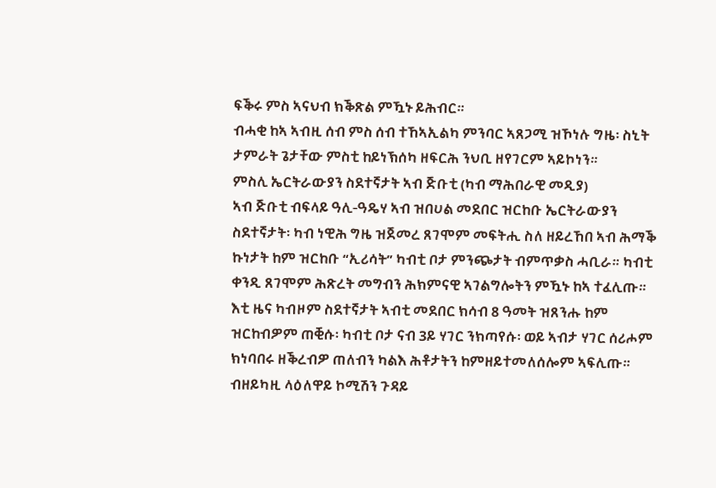ፍቕሩ ምስ ኣናህብ ክቕጽል ምዃኑ ይሕብር።
ብሓቂ ከኣ ኣብዚ ሰብ ምስ ሰብ ተኸኣኢልካ ምንባር ኣጸጋሚ ዝኾነሉ ግዜ፡ ስኒት ታምራት ጌታቸው ምስቲ ከይነኽሰካ ዘፍርሕ ንህቢ ዘየገርም ኣይኮነን።
ምስሊ ኤርትራውያን ስደተኛታት ኣብ ጅቡቲ (ካብ ማሕበራዊ መዲያ)
ኣብ ጅቡቲ ብፍላይ ዓሊ-ዓዴሃ ኣብ ዝበሀል መደበር ዝርከቡ ኤርትራውያን ስደተኛታት፡ ካብ ነዊሕ ግዜ ዝጀመረ ጸገሞም መፍትሒ ስለ ዘይረኸበ ኣብ ሕማቕ ኩነታት ከም ዝርከቡ “ኢሪሳት” ካብቲ ቦታ ምንጭታት ብምጥቃስ ሓቢራ። ካብቲ ቀንዲ ጸገሞም ሕጽረት መግብን ሕክምናዊ ኣገልግሎትን ምዃኑ ከኣ ተፈሊጡ።
እቲ ዜና ካብዞም ስደተኛታት ኣብቲ መደበር ክሳብ 8 ዓመት ዝጸንሑ ከም ዝርከብዎም ጠቒሱ፡ ካብቲ ቦታ ናብ 3ይ ሃገር ንክጣየሱ፡ ወይ ኣብታ ሃገር ሰሪሖም ክነባበሩ ዘቕረብዎ ጠለብን ካልእ ሕቶታትን ከምዘይተመለሰሎም ኣፍሊጡ። ብዘይካዚ ላዕለዋይ ኮሚሽን ጉዳይ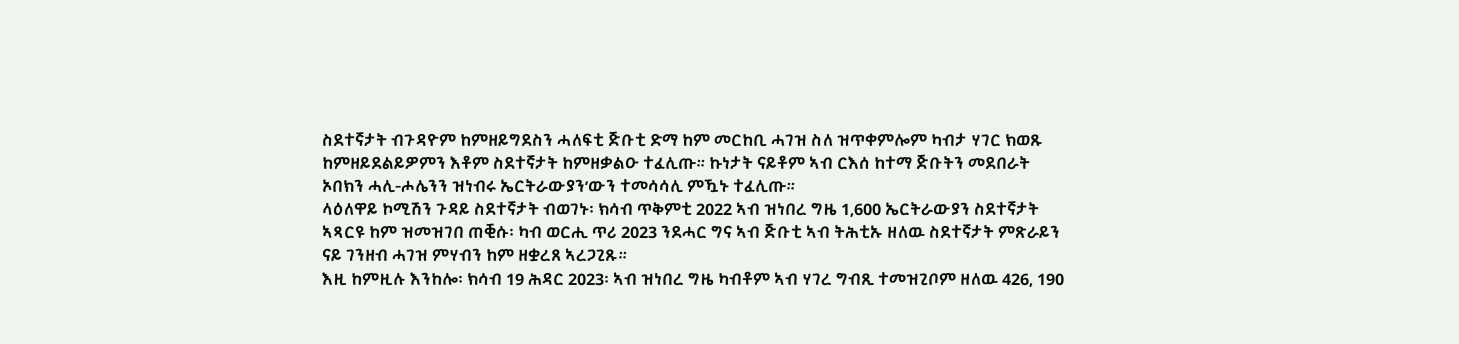ስደተኛታት ብጉዳዮም ከምዘይግደስን ሓለፍቲ ጅቡቲ ድማ ከም መርከቢ ሓገዝ ስለ ዝጥቀምሎም ካብታ ሃገር ክወጹ ከምዘይደልይዎምን እቶም ስደተኛታት ከምዘቃልዑ ተፈሊጡ። ኩነታት ናይቶም ኣብ ርእሰ ከተማ ጅቡትን መደበራት ኦበክን ሓሊ-ሖሌንን ዝነብሩ ኤርትራውያን’ውን ተመሳሳሊ ምዃኑ ተፈሊጡ።
ላዕለዋይ ኮሚሽን ጉዳይ ስደተኛታት ብወገኑ፡ ክሳብ ጥቅምቲ 2022 ኣብ ዝነበረ ግዜ 1,600 ኤርትራውያን ስደተኛታት ኣጻርዩ ከም ዝመዝገበ ጠቒሱ፡ ካብ ወርሒ ጥሪ 2023 ንደሓር ግና ኣብ ጅቡቲ ኣብ ትሕቲኡ ዘለዉ ስደተኛታት ምጽራይን ናይ ገንዘብ ሓገዝ ምሃብን ከም ዘቋረጸ ኣረጋጊጹ።
እዚ ከምዚሉ እንከሎ፡ ክሳብ 19 ሕዳር 2023፡ ኣብ ዝነበረ ግዜ ካብቶም ኣብ ሃገረ ግብጺ ተመዝጊቦም ዘለዉ 426, 190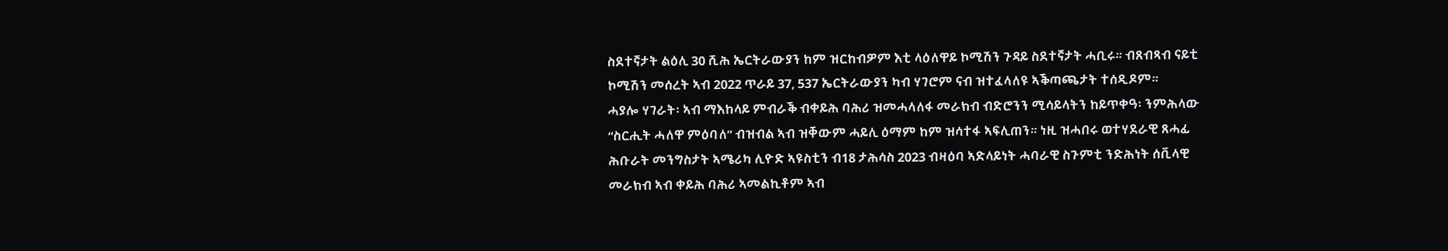ስደተኛታት ልዕሊ 30 ሺሕ ኤርትራውያን ከም ዝርከብዎም እቲ ላዕለዋይ ኮሚሽን ጉዳይ ስደተኛታት ሓቢሩ። ብጸብጻብ ናይቲ ኮሚሽን መሰረት ኣብ 2022 ጥራይ 37, 537 ኤርትራውያን ካብ ሃገሮም ናብ ዝተፈላለዩ ኣቕጣጫታት ተሰዲዶም።
ሓያሎ ሃገራት፡ ኣብ ማእከላይ ምብራቕ ብቀይሕ ባሕሪ ዝመሓላለፋ መራክብ ብድሮንን ሚሳይላትን ከይጥቀዓ፡ ንምሕላው “ስርሒት ሓለዋ ምዕባለ” ብዝብል ኣብ ዝቐውም ሓይሊ ዕማም ከም ዝሳተፋ ኣፍሊጠን። ነዚ ዝሓበሩ ወተሃደራዊ ጸሓፊ ሕቡራት መንግስታት ኣሜሪካ ሊዮድ ኣዩስቲን ብ18 ታሕሳስ 2023 ብዛዕባ ኣድላይነት ሓባራዊ ስጉምቲ ንድሕነት ሰቪላዊ መራክብ ኣብ ቀይሕ ባሕሪ ኣመልኪቶም ኣብ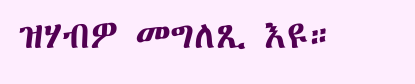ዝሃብዎ መግለጺ እዩ።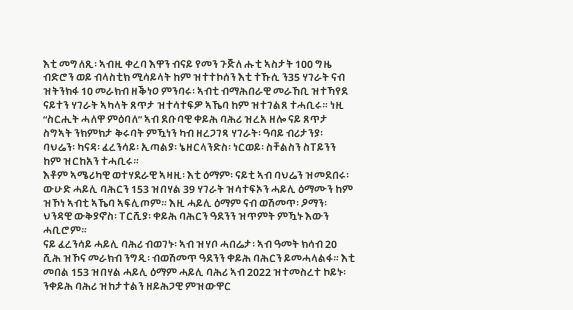እቲ መግለጺ፡ ኣብዚ ቀረባ እዋን ብናይ የመን ጉጅለ ሑቲ ኣስታት 100 ግዜ ብድሮን ወይ ብላስቲክ ሚሳይላት ከም ዝተተኮሰን እቲ ተኹሲ ን35 ሃገራት ናብ ዝትንክፋ 10 መራክብ ዘቕነዐ ምንባሩ፡ ኣብቲ ብማሕበራዊ መራኸቢ ዝተኻየደ ናይተን ሃገራት ኣካላት ጸጥታ ዝተሳተፍዎ ኣኼባ ከም ዝተገልጸ ተሓቢሩ። ነዚ “ስርሒት ሓለዋ ምዕባለ” ኣብ ደቡባዊ ቀይሕ ባሕሪ ዝረአ ዘሎ ናይ ጸጥታ ስግኣት ንክምክታ ቅሩባት ምዃነን ካብ ዘረጋገጻ ሃገራት፡ ዓባይ ብሪታንያ፡ ባህሬን፡ ካናዳ፡ ፈረንሳይ፡ ኢጣልያ፡ ኔዘርላንድስ፡ ነርወይ፡ ስቸልስን ስፐይንን ከም ዝርከአን ተሓቢሩ።
እቶም ኣሜሪካዊ ወተሃደራዊ ኣዛዚ፡ እቲ ዕማም፡ ናይቲ ኣብ ባህሬን ዝመደበሩ፡ ውሁድ ሓይሊ ባሕርን 153 ዝበሃል 39 ሃገራት ዝሳተፍኦን ሓይሊ ዕማሙን ከም ዝኾነ ኣብቲ ኣኼባ ኣፍሊጦም። እዚ ሓይሊ ዕማም ናብ ወሽመጥ፡ ዖማን፡ ህንዳዊ ውቅያኖስ፡ ፐርሺያ፡ ቀይሕ ባሕርን ዓደንን ዝጥምት ምዃኑ እውን ሓቢሮም።
ናይ ፈረንሳይ ሓይሊ ባሕሪ ብወገኑ፡ ኣብ ዝሃቦ ሓበሬታ፡ ኣብ ዓመት ክሳብ 20 ሺሕ ዝኾና መራክብ ንግዲ፡ ብወሽመጥ ዓደንን ቀይሕ ባሕርን ይመሓላልፋ። እቲ መበል 153 ዝበሃል ሓይሊ ዕማም ሓይሊ ባሕሪ ኣብ 2022 ዝተመስረተ ኮይኑ፡ ንቀይሕ ባሕሪ ዝከታተልን ዘይሕጋዊ ምዝውዋር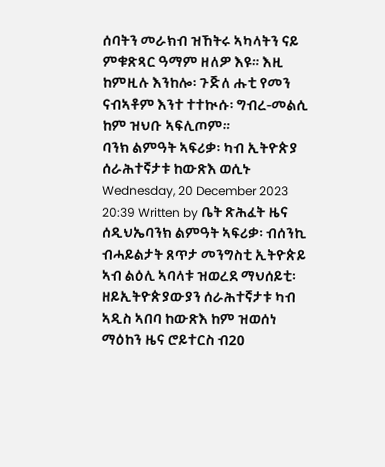ሰባትን መራክብ ዝኸትሩ ኣካላትን ናይ ምቁጽጻር ዓማም ዘለዎ እዩ። እዚ ከምዚሉ እንከሎ፡ ጉጅለ ሑቲ የመን ናብኣቶም እንተ ተተኲሱ፡ ግብረ-መልሲ ከም ዝህቡ ኣፍሊጦም።
ባንክ ልምዓት ኣፍሪቃ፡ ካብ ኢትዮጵያ ሰራሕተኛታቱ ከውጽእ ወሲኑ
Wednesday, 20 December 2023 20:39 Written by ቤት ጽሕፈት ዜና ሰዲህኤባንክ ልምዓት ኣፍሪቃ፡ ብሰንኪ ብሓይልታት ጸጥታ መንግስቲ ኢትዮጵይ ኣብ ልዕሊ ኣባላቱ ዝወረደ ማህሰይቲ፡ ዘይኢትዮጵያውያን ሰራሕተኛታቱ ካብ ኣዲስ ኣበባ ከውጽእ ከም ዝወሰነ ማዕከን ዜና ሮይተርስ ብ20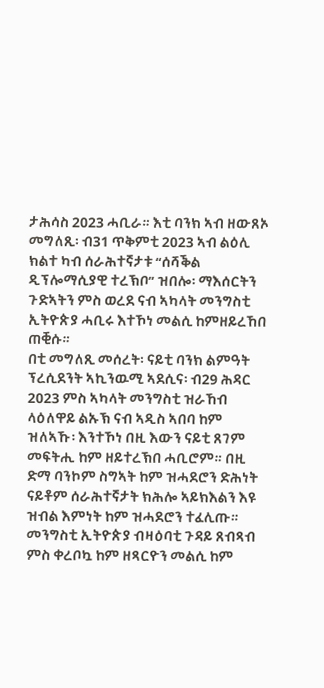ታሕሳስ 2023 ሓቢራ። እቲ ባንክ ኣብ ዘውጸኦ መግለጺ፡ ብ31 ጥቅምቲ 2023 ኣብ ልዕሊ ክልተ ካብ ሰራሕተኛታቱ “ሰሻቕል ዲፕሎማሲያዊ ተረኽቦ” ዝበሎ፡ ማእሰርትን ጉድኣትን ምስ ወረደ ናብ ኣካላት መንግስቲ ኢትዮጵያ ሓቢሩ እተኾነ መልሲ ከምዘይረኸበ ጠቒሱ።
በቲ መግለጺ መሰረት፡ ናይቲ ባንክ ልምዓት ፕረሲደንት ኣኪንዉሚ ኣደሲና፡ ብ29 ሕዳር 2023 ምስ ኣካላት መንግስቲ ዝራኸብ ላዕለዋይ ልኡኽ ናብ ኣዲስ ኣበባ ከም ዝለኣኹ፡ እንተኾነ በዚ እውን ናይቲ ጸገም መፍትሒ ከም ዘይተረኽበ ሓቢሮም። በዚ ድማ ባንኮም ስግኣት ከም ዝሓደሮን ድሕነት ናይቶም ሰራሕተኛታት ክሕሎ ኣይክእልን እዩ ዝብል እምነት ከም ዝሓደሮን ተፈሊጡ።
መንግስቲ ኢትዮጵያ ብዛዕባቲ ጉዳይ ጸብጻብ ምስ ቀረቦኳ ከም ዘጻርዮን መልሲ ከም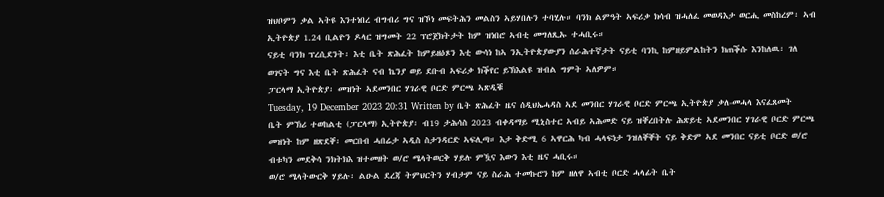ዝህቦምን ቃል ኣትዩ እንተነበረ ብግብሪ ግና ዝኾነ መፍትሕን መልስን ኣይሃበሉን ተባሂሉ። ባንክ ልምዓት ኣፍሪቃ ክሳብ ዝሓለፈ መወዳእታ ወርሒ መስከረም፡ ኣብ ኢትዮጵያ 1.24 ቢልዮን ዶላር ዝግመት 22 ፕሮጀክትታት ከም ዝነበሮ ኣብቲ መግለጺኡ ተሓቢሩ።
ናይቲ ባንክ ፕረሲደንት፡ እቲ ቤት ጽሕፈት ከምይዘዕጾን እቲ ውሳነ ከኣ ንኢትዮጵያውያን ሰራሕተኛታት ናይቲ ባንኪ ከምዘይምልከትን ክጠቕሱ እንከለዉ፡ ገለ ወገናት ግና እቲ ቤት ጽሕፈት ናብ ኬንያ ወይ ደቡብ ኣፍሪቃ ክቕየር ይኽእልዩ ዝብል ግምት ኣለዎም።
ፓርላማ ኢትዮጵያ፡ መዝነት ኣደመንበር ሃገራዊ ቦርድ ምርጫ ኣጽዲቑ
Tuesday, 19 December 2023 20:31 Written by ቤት ጽሕፈት ዜና ሰዲህኤሓዳስ ኣደ መንበር ሃገራዊ ቦርድ ምርጫ ኢትዮጵያ ቃለ-መሓላ እናፈጸመት
ቤት ምኽሪ ተወከልቲ (ፓርላማ) ኢትዮጵያ፡ ብ19 ታሕሳስ 2023 ብቀዳማይ ሚኒስተር ኣብይ ኣሕመድ ናይ ዝቐረበትሉ ሕጽይቲ ኣደመንበር ሃገራዊ ቦርድ ምርጫ መዝነት ከም ዘጽደቐ፡ መርበብ ሓበሬታ ኣዲስ ስታንዳርድ ኣፍሊጣ። እታ ቅድሚ 6 ኣዋርሕ ካብ ሓላፍነታ ንዝለቐቐት ናይ ቅድም ኣደ መንበር ናይቲ ቦርድ ወ/ሮ ብቱካን መደቅሳ ንክትክእ ዝተመዘት ወ/ሮ ሜላትወርቅ ሃይሉ ምዃና እውን እቲ ዜና ሓቢሩ።
ወ/ሮ ሜላትውርቅ ሃይሉ፡ ልዑል ደረጃ ትምህርትን ሃብታም ናይ ስራሕ ተመኩሮን ከም ዘለዋ ኣብቲ ቦርድ ሓላፊት ቤት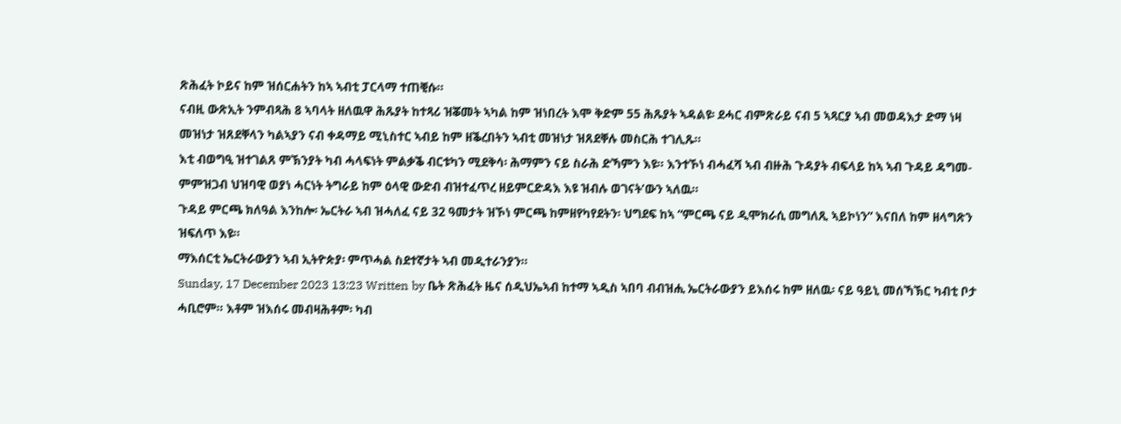ጽሕፈት ኮይና ከም ዝሰርሐትን ከኣ ኣብቲ ፓርላማ ተጠቒሱ።
ናብዚ ውጽኢት ንምብጻሕ 8 ኣባላት ዘለዉዋ ሕጹያት ከተጻሪ ዝቖመት ኣካል ከም ዝነበረት እሞ ቅድም 55 ሕጹያት ኣዳልዩ፡ ደሓር ብምጽራይ ናብ 5 ኣጻርያ ኣብ መወዳእታ ድማ ነዛ መዝነታ ዝጸደቐላን ካልኣያን ናብ ቀዳማይ ሚኒስተር ኣብይ ከም ዘቕረበትን ኣብቲ መዝነታ ዝጸደቐሉ መስርሕ ተገሊጹ።
እቲ ብወግዒ ዝተገልጸ ምኽንያት ካብ ሓላፍነት ምልቃቕ ብርቱካን ሚደቅሳ፡ ሕማምን ናይ ስራሕ ድኻምን እዩ። እንተኾነ ብሓፈሻ ኣብ ብዙሕ ጉዳያት ብፍላይ ከኣ ኣብ ጉዳይ ዳግመ-ምምዝጋብ ህዝባዊ ወያነ ሓርነት ትግራይ ከም ዕላዊ ውድብ ብዝተፈጥረ ዘይምርድዳእ እዩ ዝብሉ ወገናት’ውን ኣለዉ።
ጉዳይ ምርጫ ክለዓል እንከሎ፡ ኤርትራ ኣብ ዝሓለፈ ናይ 32 ዓመታት ዝኾነ ምርጫ ከምዘየካየደትን፡ ህግደፍ ከኣ “ምርጫ ናይ ዲሞክራሲ መግለጺ ኣይኮነን” እናበለ ከም ዘላግጽን ዝፍለጥ እዩ።
ማእሰርቲ ኤርትራውያን ኣብ ኢትዮጵያ፡ ምጥሓል ስደተኛታት ኣብ መዲተራንያን።
Sunday, 17 December 2023 13:23 Written by ቤት ጽሕፈት ዜና ሰዲህኤኣብ ከተማ ኣዲስ ኣበባ ብብዝሒ ኤርትራውያን ይእሰሩ ከም ዘለዉ፡ ናይ ዓይኒ መሰኻኽር ካብቲ ቦታ ሓቢሮም። እቶም ዝእሰሩ መብዛሕቶም፡ ካብ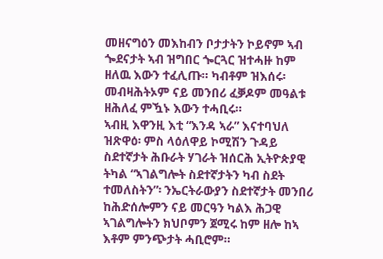መዘናግዕን መእከብን ቦታታትን ኮይኖም ኣብ ጐደናታት ኣብ ዝግበር ጐርጓር ዝተሓዙ ከም ዘለዉ እውን ተፈሊጡ። ካብቶም ዝእሰሩ፡ መብዛሕትኦም ናይ መንበሪ ፈቓዶም መዓልቱ ዘሕለፈ ምዃኑ እውን ተሓቢሩ።
ኣብዚ እዋንዚ እቲ “እንዳ ኣራ” እናተባህለ ዝጽዋዕ፡ ምስ ላዕለዋይ ኮሚሽን ጉዳይ ስደተኛታት ሕቡራት ሃገራት ዝሰርሕ ኢትዮጵያዊ ትካል “ኣገልግሎት ስደተኛታትን ካብ ስደት ተመለስትን”፡ ንኤርትራውያን ስደተኛታት መንበሪ ከሕድሰሎምን ናይ መርዓን ካልእ ሕጋዊ ኣገልግሎትን ክህቦምን ጀሚሩ ከም ዘሎ ከኣ እቶም ምንጭታት ሓቢሮም።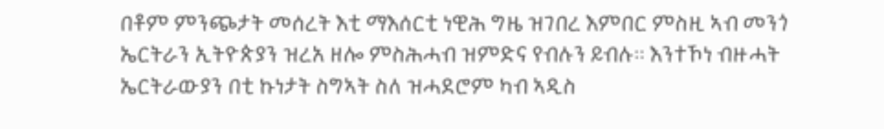በቶም ምንጭታት መሰረት እቲ ማእሰርቲ ነዊሕ ግዜ ዝገበረ እምበር ምስዚ ኣብ መንጎ ኤርትራን ኢትዮጵያን ዝረአ ዘሎ ምስሕሓብ ዝምድና የብሉን ይብሉ። እንተኾነ ብዙሓት ኤርትራውያን በቲ ኩነታት ስግኣት ስለ ዝሓደሮም ካብ ኣዲስ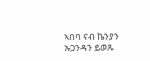ኣበባ ናብ ኬንያን ኡጋንዳን ይወጹ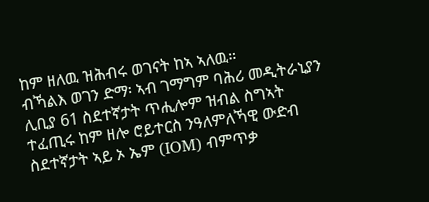ከም ዘለዉ ዝሕብሩ ወገናት ከኣ ኣለዉ።
ብኻልእ ወገን ድማ፡ ኣብ ገማግም ባሕሪ መዲትራኒያን ሊቢያ 61 ስደተኛታት ጥሒሎም ዝብል ስግኣት ተፈጢሩ ከም ዘሎ ሮይተርስ ንዓለምለኻዊ ውድብ ስደተኛታት ኣይ ኦ ኤም (IOM) ብምጥቃ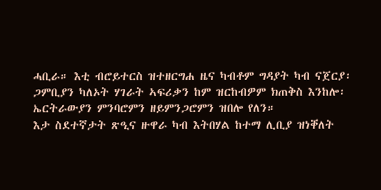ሓቢራ። እቲ ብሮይተርስ ዝተዘርግሐ ዜና ካብቶም ግዳያት ካብ ናጀርያ፡ ጋምቢያን ካለኦት ሃገራት ኣፍሪቃን ከም ዝርከብዎም ክጠቅስ እንከሎ፡ ኤርትራውያን ምንባሮምን ዘይምንጋሮምን ዝበሎ የለን።
እታ ስደተኛታት ጽዒና ዙዋራ ካብ እትበሃል ከተማ ሊቢያ ዝነቐለት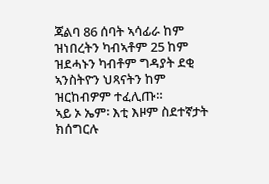ጃልባ 86 ሰባት ኣሳፊራ ከም ዝነበረትን ካብኣቶም 25 ከም ዝደሓኑን ካብቶም ግዳያት ደቂ ኣንስትዮን ህጻናትን ከም ዝርከብዎም ተፈሊጡ።
ኣይ ኦ ኤም፡ እቲ እዞም ስደተኛታት ክሰግርሉ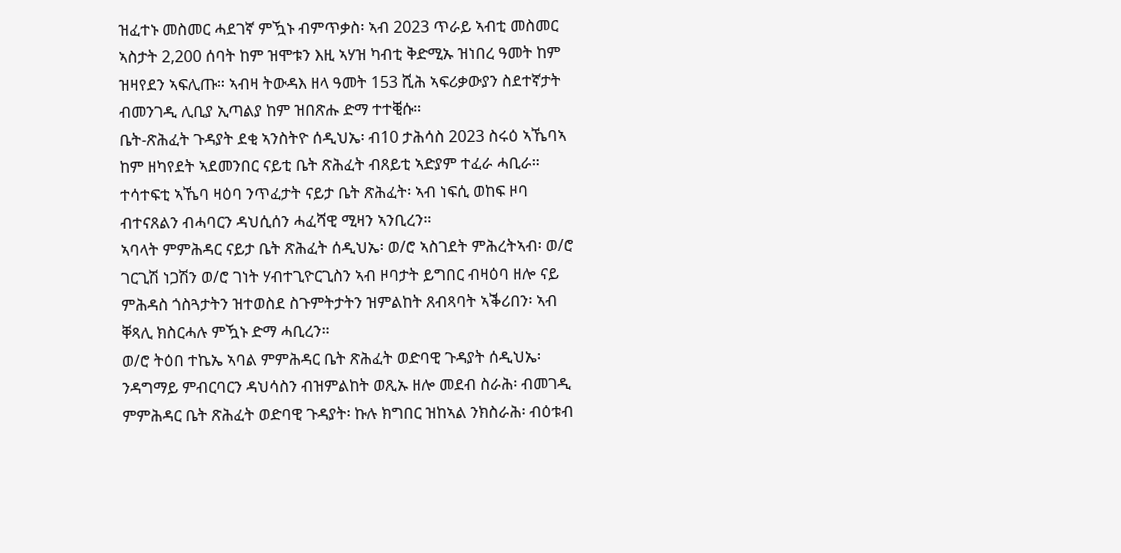ዝፈተኑ መስመር ሓደገኛ ምዃኑ ብምጥቃስ፡ ኣብ 2023 ጥራይ ኣብቲ መስመር ኣስታት 2,200 ሰባት ከም ዝሞቱን እዚ ኣሃዝ ካብቲ ቅድሚኡ ዝነበረ ዓመት ከም ዝዛየደን ኣፍሊጡ። ኣብዛ ትውዳእ ዘላ ዓመት 153 ሺሕ ኣፍሪቃውያን ስደተኛታት ብመንገዲ ሊቢያ ኢጣልያ ከም ዝበጽሑ ድማ ተተቒሱ።
ቤት-ጽሕፈት ጉዳያት ደቂ ኣንስትዮ ሰዲህኤ፡ ብ10 ታሕሳስ 2023 ስሩዕ ኣኼባኣ ከም ዘካየደት ኣደመንበር ናይቲ ቤት ጽሕፈት ብጸይቲ ኣድያም ተፈራ ሓቢራ። ተሳተፍቲ ኣኼባ ዛዕባ ንጥፈታት ናይታ ቤት ጽሕፈት፡ ኣብ ነፍሲ ወከፍ ዞባ ብተናጸልን ብሓባርን ዳህሲሰን ሓፈሻዊ ሚዛን ኣንቢረን።
ኣባላት ምምሕዳር ናይታ ቤት ጽሕፈት ሰዲህኤ፡ ወ/ሮ ኣስገደት ምሕረትኣብ፡ ወ/ሮ ገርጊሽ ነጋሽን ወ/ሮ ገነት ሃብተጊዮርጊስን ኣብ ዞባታት ይግበር ብዛዕባ ዘሎ ናይ ምሕዳስ ጎስጓታትን ዝተወስደ ስጉምትታትን ዝምልከት ጸብጻባት ኣቕሪበን፡ ኣብ ቐጻሊ ክስርሓሉ ምዃኑ ድማ ሓቢረን።
ወ/ሮ ትዕበ ተኬኤ ኣባል ምምሕዳር ቤት ጽሕፈት ወድባዊ ጉዳያት ሰዲህኤ፡ ንዳግማይ ምብርባርን ዳህሳስን ብዝምልከት ወጺኡ ዘሎ መደብ ስራሕ፡ ብመገዲ ምምሕዳር ቤት ጽሕፈት ወድባዊ ጉዳያት፡ ኩሉ ክግበር ዝከኣል ንክስራሕ፡ ብዕቱብ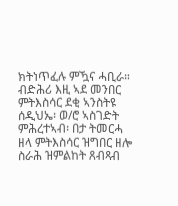ክትነጥፈሉ ምዃና ሓቢራ።
ብድሕሪ እዚ ኣደ መንበር ምትእስሳር ደቂ ኣንስትዩ ሰዲህኤ፡ ወ/ሮ ኣስገድት ምሕረተኣብ፡ በታ ትመርሓ ዘላ ምትእስሳር ዝግበር ዘሎ ስራሕ ዝምልከት ጸብጻብ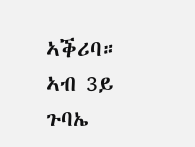ኣቕሪባ። ኣብ 3ይ ጉባኤ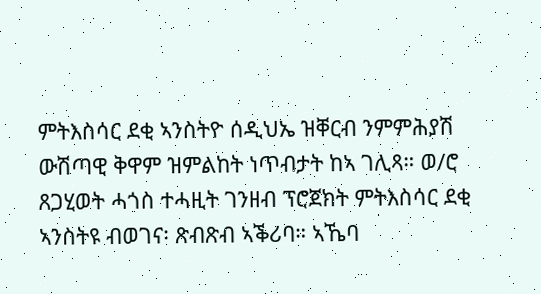ምትእስሳር ደቂ ኣንስትዮ ሰዲህኤ ዝቐርብ ንምምሕያሽ ውሽጣዊ ቅዋም ዝምልከት ነጥብታት ከኣ ገሊጻ። ወ/ሮ ጸጋሂወት ሓጎስ ተሓዚት ገንዘብ ፕሮጀክት ምትእስሳር ደቂ ኣንስትዩ ብወገና፡ ጽብጽብ ኣቕሪባ። ኣኼባ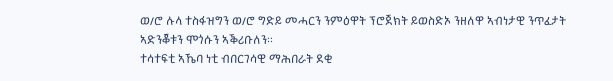ወ/ሮ ሉላ ተስፋዝግን ወ/ሮ ግድይ መሓርን ንምዕዋት ፕሮጀክት ይወስድኦ ንዘለዋ ኣብነታዊ ንጥፈታት ኣድንቖቱን ሞጎሱን ኣቕሪቡለን።
ተሳተፍቲ ኣኼባ ነቲ ብበርገሳዊ ማሕበራት ደቂ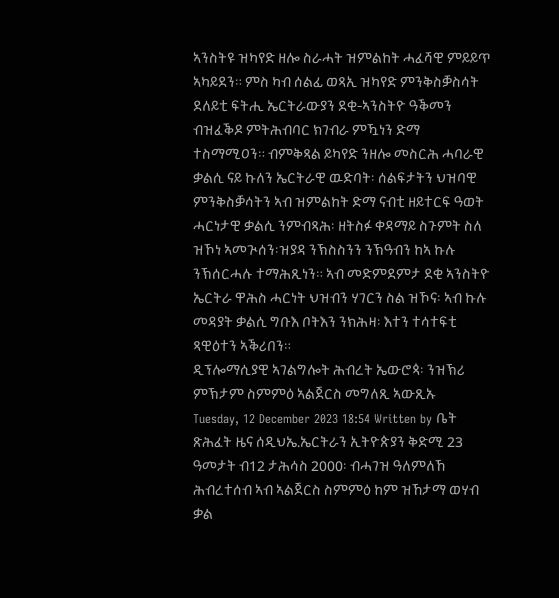ኣንስትዩ ዝካየድ ዘሎ ስራሓት ዝምልከት ሓፈሻዊ ምይይጥ ኣካይደን። ምስ ካብ ሰልፊ ወጻኢ ዝካየድ ምንቅስቓስሳት ደለይቲ ፍትሒ ኤርትራውያን ደቂ-ኣንስትዮ ዓቕመን ብዝፈቕዶ ምትሕብባር ክገብራ ምዃነን ድማ ተስማሚዐን። ብምቅጻል ይካየድ ንዘሎ መስርሕ ሓባራዊ ቃልሲ ናይ ኩለን ኤርትራዊ ዉድባት፡ ሰልፍታትን ህዝባዊ ምንቅስቓሳትን ኣብ ዝምልከት ድማ ናብቲ ዘይተርፍ ዓወት ሓርነታዊ ቃልሲ ንምብጻሕ፡ ዘትስፉ ቀዳማይ ስጉምት ስለ ዝኾነ ኣመጒሰን፡ዝያዳ ንኽስስንን ንኽዓብን ከኣ ኩሉ ንኽሰርሓሉ ተማሕጺነን። ኣብ መድምደምታ ደቂ ኣንስትዮ ኤርትራ ዋሕስ ሓርነት ህዝብን ሃገርን ስል ዝኾና፡ ኣብ ኩሉ መዳያት ቃልሲ ግቡእ ቦትእን ንክሕዛ፡ እተን ተሳተፍቲ ጻዊዕተን ኣቕሪበን።
ዲፕሎማሲያዊ ኣገልግሎት ሕብረት ኤውሮጳ፡ ንዝኽሪ ምኽታም ስምምዕ ኣልጀርስ መግለጺ ኣውጺኡ
Tuesday, 12 December 2023 18:54 Written by ቤት ጽሕፈት ዜና ሰዲህኤ.ኤርትራን ኢትዮጵያን ቅድሚ 23 ዓመታት ብ12 ታሕሳስ 2000፡ ብሓገዝ ዓለምለኸ ሕብረተሰብ ኣብ ኣልጀርስ ስምምዕ ከም ዝኸታማ ወሃብ ቃል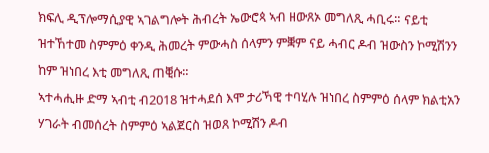ክፍሊ ዲፕሎማሲያዊ ኣገልግሎት ሕብረት ኤውሮጳ ኣብ ዘውጸኦ መግለጺ ሓቢሩ። ናይቲ ዝተኸተመ ስምምዕ ቀንዲ ሕመረት ምውሓስ ሰላምን ምቛም ናይ ሓብር ዶብ ዝውስን ኮሚሽንን ከም ዝነበረ እቲ መግለጺ ጠቒሱ።
ኣተሓሒዙ ድማ ኣብቲ ብ2018 ዝተሓደሰ እሞ ታሪኻዊ ተባሂሉ ዝነበረ ስምምዕ ሰላም ክልቲአን ሃገራት ብመሰረት ስምምዕ ኣልጀርስ ዝወጸ ኮሚሽን ዶብ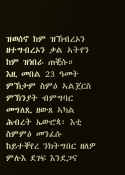ዝወሰኖ ከም ዝኽብረኦን ዘተግብረኦን ቃል ኣትየን ከም ዝነበራ ጠቒሱ።
እዚ መበል 23 ዓመት ምኽታም ስምዕ ኣልጀርስ ምኽንያት ብምግባር መግለጺ ዘውጸ ኣካል ሕብረት ኤውሮጳ፡ እቲ ስምምዕ መንፈሱ ከይተቐየረ ንክትግበር ዘለዎ ምሉእ ደገፍ እንደጋና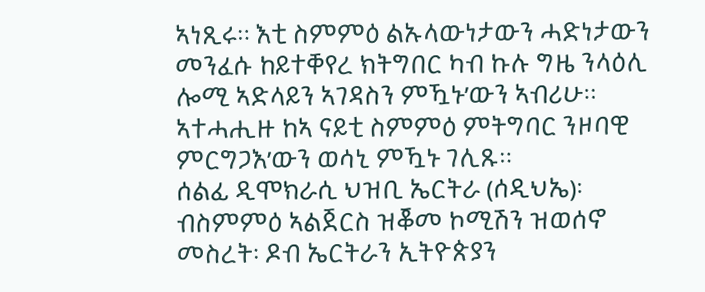ኣነጺሩ። እቲ ስምምዕ ልኡላውነታውን ሓድነታውን መንፈሱ ከይተቐየረ ክትግበር ካብ ኩሉ ግዜ ንላዕሊ ሎሚ ኣድላይን ኣገዳስን ምዃኑ’ውን ኣብሪሁ። ኣተሓሒዙ ከኣ ናይቲ ስምምዕ ምትግባር ንዞባዊ ምርግጋእ’ውን ወሳኒ ምዃኑ ገሊጹ።
ሰልፊ ዲሞክራሲ ህዝቢ ኤርትራ (ሰዲህኤ)፡ ብስምምዕ ኣልጀርስ ዝቖመ ኮሚሽን ዝወሰኖ መስረት፡ ዶብ ኤርትራን ኢትዮጵያን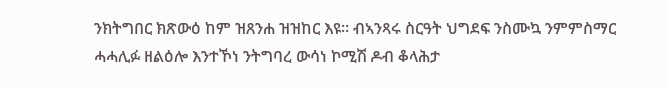ንክትግበር ክጽውዕ ከም ዝጸንሐ ዝዝከር እዩ። ብኣንጻሩ ስርዓት ህግደፍ ንስሙኳ ንምምስማር ሓሓሊፉ ዘልዕሎ እንተኾነ ንትግባረ ውሳነ ኮሚሽ ዶብ ቆላሕታ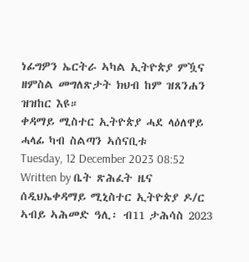ነፊግዎን ኤርትራ ኣካል ኢትዮጵያ ምዃና ዘምስል መግለጽታት ክህብ ከም ዝጸንሐን ዝዝከር እዩ።
ቀዳማይ ሚስተር ኢትዮጵያ ሓደ ላዕለዋይ ሓላፊ ካብ ስልጣን ኣሰናቢቱ
Tuesday, 12 December 2023 08:52 Written by ቤት ጽሕፈት ዜና ሰዲህኤቀዳማይ ሚኒስተር ኢትዮጵያ ዶ/ር ኣብይ ኣሕመድ ዓሊ፡ ብ11 ታሕሳስ 2023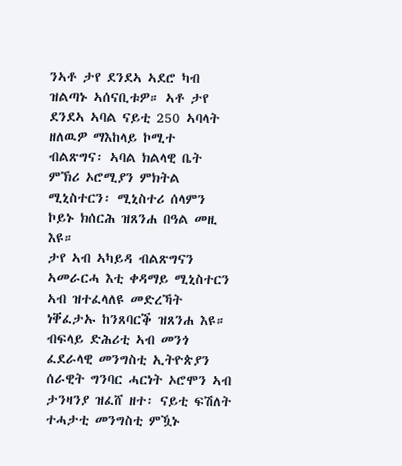ንኣቶ ታየ ደንደኣ ኣደሮ ካብ ዝልጣኑ ኣሰናቢቱዎ። ኣቶ ታየ ደንደኣ ኣባል ናይቲ 250 ኣባላት ዘለዉዎ ማእከላይ ኮሚተ ብልጽግና፡ ኣባል ክልላዊ ቤት ምኽሪ ኦሮሚያን ምክትል ሚኒስተርን፡ ሚኒስተሪ ሰላምን ኮይኑ ክሰርሕ ዝጸንሐ በዓል መዚ እዩ።
ታየ ኣብ ኣካይዳ ብልጽግናን ኣመራርሓ እቲ ቀዳማይ ሚኒስተርን ኣብ ዝተፈላለዩ መድረኻት ነቐፈታኡ ከንጸባርቕ ዝጸንሐ እዩ። ብፍላይ ድሕሪቲ ኣብ መንጎ ፈደራላዊ መንግስቲ ኢትዮጵያን ሰራዊት ግንባር ሓርነት ኦሮሞን ኣብ ታንዛንያ ዝፈሸ ዘተ፡ ናይቲ ፍሽለት ተሓታቲ መንግስቲ ምዃኑ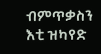ብምጥቃስን እቲ ዝካየድ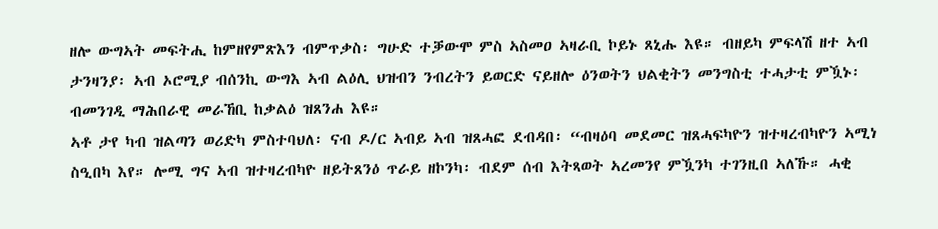ዘሎ ውግኣት መፍትሒ ከምዘየምጽእን ብምጥቃስ፡ ግሁድ ተቓውሞ ምስ ኣስመዐ ኣዛራቢ ኮይኑ ጸኒሑ እዩ። ብዘይካ ምፍላሽ ዘተ ኣብ ታንዛንያ፡ ኣብ ኦሮሚያ ብሰንኪ ውግእ ኣብ ልዕሊ ህዝብን ንብረትን ይወርድ ናይዘሎ ዕንወትን ህልቂትን መንግስቲ ተሓታቲ ምዃኑ፡ ብመንገዲ ማሕበራዊ መራኸቢ ከቃልዕ ዝጸንሐ እዩ።
ኣቶ ታየ ካብ ዝልጣን ወሪድካ ምስተባህለ፡ ናብ ዶ/ር ኣብይ ኣብ ዝጸሓፎ ደብዳበ፡ “ብዛዕባ መደመር ዝጸሓፍካዮን ዝተዛረብካዮን ኣሚነ ስዒበካ እየ። ሎሚ ግና ኣብ ዝተዛረብካዮ ዘይትጸንዕ ጥራይ ዘኮንካ፡ ብደም ሰብ እትጻወት ኣረመንየ ምዃንካ ተገንዚበ ኣለኹ። ሓቂ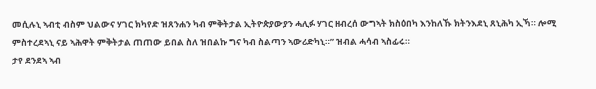መሲሉኒ ኣብቲ ብስም ህልውና ሃገር ክካየድ ዝጸንሐን ካብ ምቅትታል ኢትዮጵያውያን ሓሊፉ ሃገር ዘብረሰ ውግኣት ክስዕበካ እንከለኹ ክትንእደኒ ጸኒሕካ ኢኻ። ሎሚ ምስተረደኣኒ ናይ ኣሕዋት ምቅትታል ጠጠው ይበል ስለ ዝበልኩ ግና ካብ ስልጣን ኣውሪድካኒ።” ዝብል ሓሳብ ኣስፊሩ።
ታየ ደንደኣ ኣብ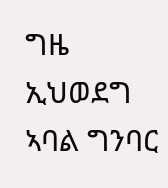ግዜ ኢህወደግ ኣባል ግንባር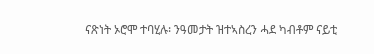ናጽነት ኦሮሞ ተባሂሉ፡ ንዓመታት ዝተኣስረን ሓደ ካብቶም ናይቲ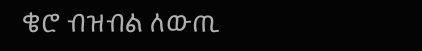ቄሮ ብዝብል ለውጢ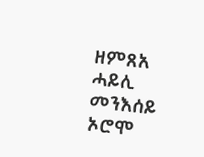ዘምጸአ ሓይሊ መንእሰይ ኦሮሞ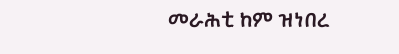መራሕቲ ከም ዝነበረ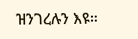ዝንገረሉን እዩ።